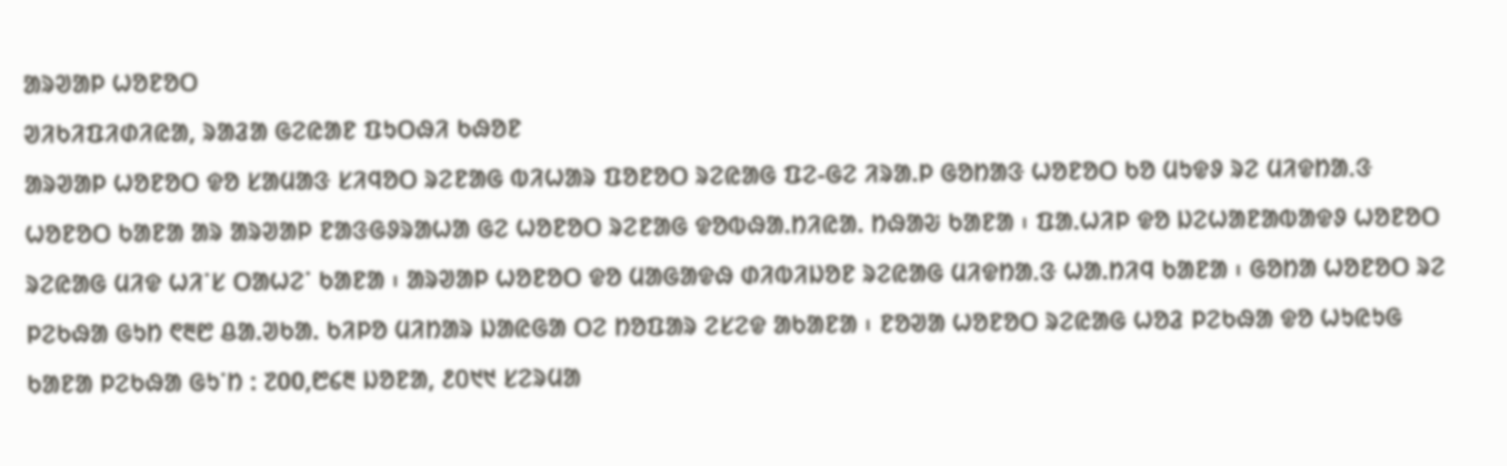ᱟᱨᱣᱟᱞ ᱦᱚᱱᱚᱛ
ᱣᱤᱠᱤᱯᱤᱰᱤᱭᱟ, ᱨᱟᱲᱟ ᱜᱮᱭᱟᱱ ᱯᱩᱛᱷᱤ ᱠᱷᱚᱱ
ᱟᱨᱣᱟᱞ ᱦᱚᱱᱚᱛ ᱫᱚ ᱥᱟᱢᱟᱝ ᱥᱤᱧᱚᱛ ᱨᱮᱱᱟᱜ ᱵᱤᱦᱟᱨ ᱯᱚᱱᱚᱛ ᱨᱮᱭᱟᱜ ᱯᱮ-ᱜᱮ ᱤᱨᱟ.ᱞ ᱜᱚᱴᱟᱝ ᱦᱚᱱᱚᱛ ᱠᱚ ᱢᱩᱫᱽ ᱨᱮ ᱢᱤᱫᱴᱟᱹᱝ ᱦᱚᱱᱚᱛ ᱠᱟᱱᱟ ᱟᱨ ᱟᱨᱣᱟᱞ ᱱᱟᱝᱜᱽᱨᱟᱦᱟ ᱜᱮ ᱦᱚᱱᱚᱛ ᱨᱮᱱᱟᱜ ᱫᱚᱵᱷᱟ.ᱴᱤᱭᱟ. ᱴᱷᱟᱶ ᱠᱟᱱᱟ ᱾ ᱯᱟ.ᱦᱤᱞ ᱫᱚ ᱡᱮᱦᱟᱱᱟᱵᱟᱫᱽ ᱦᱚᱱᱚᱛ ᱨᱮᱭᱟᱜ ᱢᱤᱫ ᱦᱤᱸᱥ ᱛᱟᱦᱮᱸ ᱠᱟᱱᱟ ᱾ ᱟᱨᱣᱟᱞ ᱦᱚᱱᱚᱛ ᱫᱚ ᱢᱟᱜᱟᱫᱷ ᱰᱤᱵᱤᱡᱚᱱ ᱨᱮᱭᱟᱜ ᱢᱤᱫᱴᱟᱹᱝ ᱦᱟ.ᱴᱤᱧ ᱠᱟᱱᱟ ᱾ ᱜᱚᱴᱟ ᱦᱚᱱᱚᱛ ᱨᱮ ᱞᱮᱠᱷᱟ ᱜᱩᱴ ᱖᱓᱘ ᱪᱟ.ᱣᱠᱟ. ᱠᱤᱞᱚ ᱢᱤᱴᱟᱨ ᱡᱟᱭᱜᱟ ᱛᱮ ᱴᱚᱯᱟᱨ ᱮᱥᱮᱫ ᱟᱠᱟᱱᱟ ᱾ ᱱᱚᱣᱟ ᱦᱚᱱᱚᱛ ᱨᱮᱭᱟᱜ ᱦᱚᱲ ᱞᱮᱠᱷᱟ ᱫᱚ ᱦᱩᱭᱩᱜ ᱠᱟᱱᱟ ᱞᱮᱠᱷᱟ ᱜᱩᱸᱴ : ᱗00,᱘᱔᱓ ᱡᱚᱱᱟ, ᱒᱐᱑᱑ ᱥᱮᱨᱢᱟ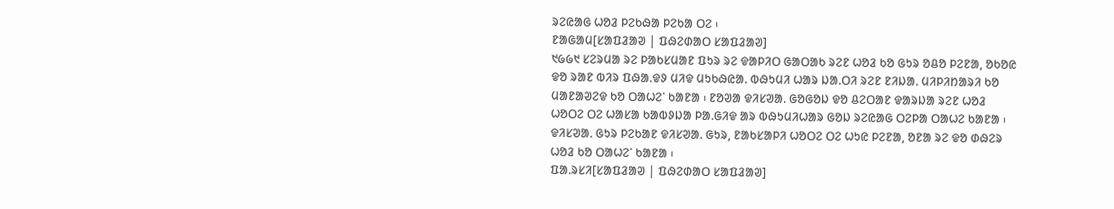ᱨᱮᱭᱟᱜ ᱦᱚᱲ ᱞᱮᱠᱷᱟ ᱞᱮᱠᱟ ᱛᱮ ᱾
ᱱᱟᱜᱟᱢ[ᱥᱟᱯᱲᱟᱣ | ᱯᱷᱮᱰᱟᱛ ᱥᱟᱯᱲᱟᱣ]
᱑᱙᱙᱑ ᱥᱮᱨᱢᱟ ᱨᱮ ᱞᱟᱠᱥᱢᱟᱱ ᱯᱩᱨ ᱨᱮ ᱫᱟᱞᱤᱛ ᱜᱟᱛᱟᱠ ᱨᱮᱱ ᱦᱚᱲ ᱠᱚ ᱜᱩᱨ ᱚᱪᱚ ᱞᱮᱱᱟ, ᱚᱠᱚᱭ ᱫᱚ ᱨᱟᱱ ᱵᱤᱨ ᱯᱷᱟ.ᱫᱽ ᱢᱤᱫ ᱢᱩᱠᱷᱭᱟ. ᱵᱷᱩᱢᱤ ᱦᱟᱨ ᱡᱟ.ᱛᱤ ᱨᱮᱱ ᱱᱤᱡᱟ. ᱢᱤᱞᱤᱴᱟᱨᱤ ᱠᱚ ᱢᱟᱱᱟᱣᱮᱫ ᱠᱚ ᱛᱟᱦᱮᱸ ᱠᱟᱱᱟ ᱾ ᱱᱚᱣᱟ ᱫᱤᱥᱣᱟ. ᱜᱚᱜᱚᱡ ᱫᱚ ᱪᱮᱛᱟᱱ ᱫᱟᱨᱡᱟ ᱨᱮᱱ ᱦᱚᱲ ᱦᱚᱛᱮ ᱛᱮ ᱦᱟᱥᱟ ᱠᱟᱵᱽᱡᱟ ᱞᱟ.ᱜᱤᱫ ᱟᱨ ᱵᱷᱩᱢᱤᱦᱟᱨ ᱜᱚᱡ ᱨᱮᱭᱟᱜ ᱛᱮᱞᱟ ᱛᱟᱦᱮ ᱠᱟᱱᱟ ᱾ ᱫᱤᱥᱣᱟᱹ ᱜᱩᱨ ᱞᱮᱠᱟᱱ ᱫᱤᱥᱣᱟ. ᱜᱩᱨ, ᱱᱟᱠᱥᱟᱞᱤ ᱦᱚᱛᱮ ᱛᱮ ᱦᱩᱭ ᱞᱮᱱᱟ, ᱚᱱᱟ ᱨᱮ ᱫᱚ ᱰᱷᱮᱨ ᱦᱚᱲ ᱠᱚ ᱛᱟᱦᱮᱸ ᱠᱟᱱᱟ ᱾
ᱯᱟ.ᱨᱥᱤ[ᱥᱟᱯᱲᱟᱣ | ᱯᱷᱮᱰᱟᱛ ᱥᱟᱯᱲᱟᱣ]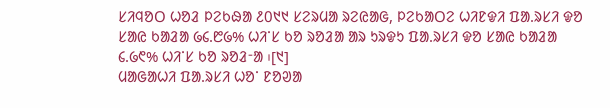ᱥᱤᱧᱚᱛ ᱦᱚᱲ ᱞᱮᱠᱷᱟ ᱒᱐᱑᱑ ᱥᱮᱨᱢᱟ ᱨᱮᱭᱟᱜ, ᱞᱮᱠᱟᱛᱮ ᱦᱤᱱᱫᱤ ᱯᱟ.ᱨᱥᱤ ᱫᱚ ᱥᱟᱭ ᱠᱟᱲᱟ ᱙᱔.᱘᱙% ᱦᱤᱸᱥ ᱠᱚ ᱨᱚᱲᱟ ᱟᱨ ᱩᱨᱫᱩ ᱯᱟ.ᱨᱥᱤ ᱫᱚ ᱥᱟᱭ ᱠᱟᱲᱟ ᱔.᱙᱖% ᱦᱤᱸᱥ ᱠᱚ ᱨᱚᱲᱼᱟ ᱾[᱑]
ᱢᱟᱜᱟᱦᱤ ᱯᱟ.ᱨᱥᱤ ᱦᱚᱸ ᱱᱚᱣᱟ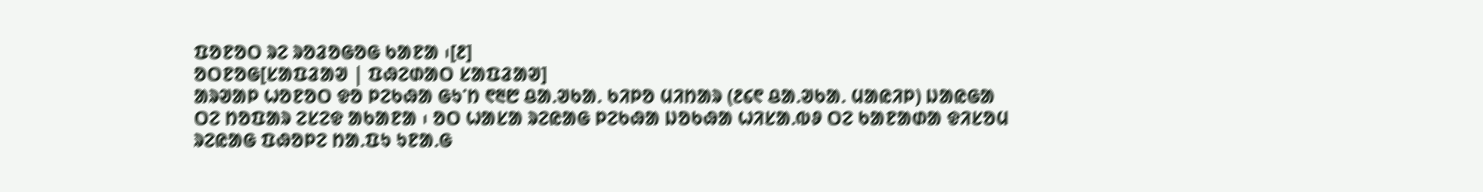ᱯᱚᱱᱚᱛ ᱨᱮ ᱨᱚᱲᱚᱜᱚᱜ ᱠᱟᱱᱟ ᱾[᱒]
ᱚᱛᱱᱚᱜ[ᱥᱟᱯᱲᱟᱣ | ᱯᱷᱮᱰᱟᱛ ᱥᱟᱯᱲᱟᱣ]
ᱟᱨᱣᱟᱞ ᱦᱚᱱᱚᱛ ᱫᱚ ᱞᱮᱠᱷᱟ ᱜᱩᱸᱴ ᱖᱓᱘ ᱪᱟ.ᱣᱠᱟ. ᱠᱤᱞᱚ ᱢᱤᱴᱟᱨ (᱒᱔᱖ ᱪᱟ.ᱣᱠᱟ. ᱢᱟᱭᱤᱞ) ᱡᱟᱭᱜᱟ ᱛᱮ ᱴᱚᱯᱟᱨ ᱮᱥᱮᱫ ᱟᱠᱟᱱᱟ ᱾ ᱚᱛ ᱦᱟᱥᱟ ᱨᱮᱭᱟᱜ ᱞᱮᱠᱷᱟ ᱡᱚᱠᱷᱟ ᱦᱤᱥᱟ.ᱵᱽ ᱛᱮ ᱠᱟᱱᱟᱰᱟ ᱫᱤᱥᱚᱢ ᱨᱮᱭᱟᱜ ᱯᱷᱚᱞᱮ ᱴᱟ.ᱯᱩ ᱩᱱᱟ.ᱜ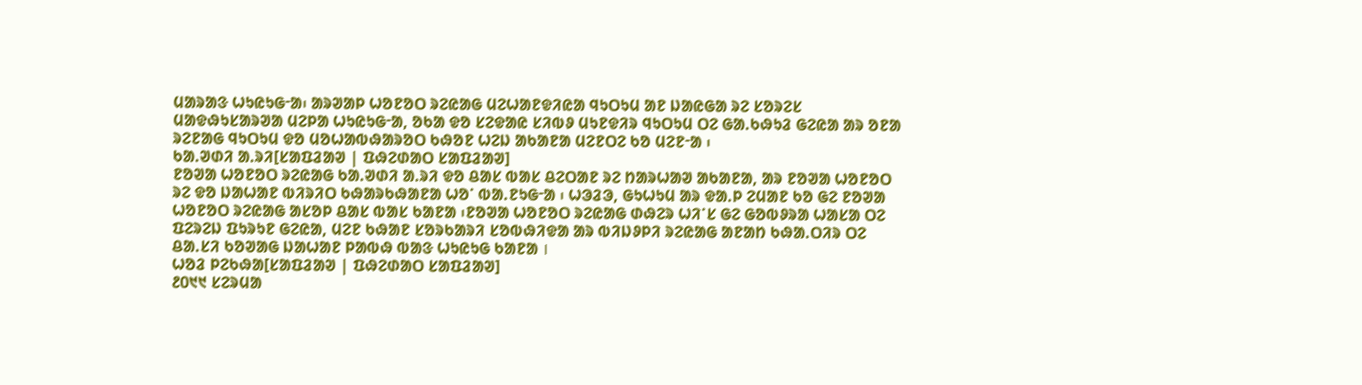ᱢᱟᱨᱟᱝ ᱦᱩᱭᱩᱜᱼᱟ᱾ ᱟᱨᱣᱟᱞ ᱦᱚᱱᱚᱛ ᱨᱮᱭᱟᱜ ᱢᱮᱦᱟᱱᱫᱤᱭᱟ ᱧᱩᱛᱩᱢ ᱟᱱ ᱡᱟᱭᱜᱟ ᱨᱮ ᱥᱚᱨᱮᱥ ᱢᱟᱫᱷᱩᱥᱟᱨᱣᱟ ᱢᱮᱞᱟ ᱦᱩᱭᱩᱜᱼᱟ, ᱚᱠᱟ ᱫᱚ ᱥᱮᱫᱟᱭ ᱥᱤᱵᱽ ᱢᱩᱱᱫᱤᱨ ᱧᱩᱛᱩᱢ ᱛᱮ ᱜᱟ.ᱠᱷᱩᱲ ᱜᱮᱭᱟ ᱟᱨ ᱚᱱᱟ ᱨᱮᱱᱟᱜ ᱧᱩᱛᱩᱢ ᱫᱚ ᱢᱚᱦᱟᱵᱷᱟᱨᱚᱛ ᱠᱷᱚᱱ ᱦᱮᱡ ᱟᱠᱟᱱᱟ ᱢᱮᱱᱛᱮ ᱠᱚ ᱢᱮᱱᱼᱟ ᱾
ᱠᱟ.ᱣᱰᱤ ᱟ.ᱨᱤ[ᱥᱟᱯᱲᱟᱣ | ᱯᱷᱮᱰᱟᱛ ᱥᱟᱯᱲᱟᱣ]
ᱱᱚᱣᱟ ᱦᱚᱱᱚᱛ ᱨᱮᱭᱟᱜ ᱠᱟ.ᱣᱰᱤ ᱟ.ᱨᱤ ᱫᱚ ᱪᱟᱥ ᱵᱟᱥ ᱪᱮᱛᱟᱱ ᱨᱮ ᱴᱟᱨᱦᱟᱣ ᱟᱠᱟᱱᱟ, ᱟᱨ ᱱᱚᱣᱟ ᱦᱚᱱᱚᱛ ᱨᱮ ᱫᱚ ᱡᱟᱦᱟᱱ ᱵᱤᱨᱤᱛ ᱠᱷᱟᱨᱠᱷᱟᱱᱟ ᱦᱚᱸ ᱵᱟ.ᱱᱩᱜᱼᱟ ᱾ ᱦᱳᱲᱳ, ᱜᱩᱦᱩᱢ ᱟᱨ ᱫᱟ.ᱞ ᱮᱢᱟᱱ ᱠᱚ ᱜᱮ ᱱᱚᱣᱟ ᱦᱚᱱᱚᱛ ᱨᱮᱭᱟᱜ ᱟᱥᱚᱞ ᱪᱟᱥ ᱵᱟᱥ ᱠᱟᱱᱟ ᱾ᱱᱚᱣᱟ ᱦᱚᱱᱚᱛ ᱨᱮᱭᱟᱜ ᱰᱷᱮᱨ ᱦᱤᱸᱥ ᱜᱮ ᱜᱚᱵᱽᱨᱟ ᱦᱟᱥᱟ ᱛᱮ ᱯᱮᱨᱮᱡ ᱯᱩᱨᱩᱱ ᱜᱮᱭᱟ, ᱢᱮᱱ ᱠᱷᱟᱱ ᱥᱚᱨᱠᱟᱨᱤ ᱥᱚᱵᱷᱤᱫᱟ ᱟᱨ ᱵᱤᱡᱽᱞᱤ ᱨᱮᱭᱟᱜ ᱟᱱᱟᱴ ᱠᱷᱟ.ᱛᱤᱨ ᱛᱮ ᱪᱟ.ᱥᱤ ᱠᱚᱣᱟᱜ ᱡᱟᱦᱟᱱ ᱞᱟᱵᱷ ᱵᱟᱝ ᱦᱩᱭᱩᱜ ᱠᱟᱱᱟ ।
ᱦᱚᱲ ᱞᱮᱠᱷᱟ[ᱥᱟᱯᱲᱟᱣ | ᱯᱷᱮᱰᱟᱛ ᱥᱟᱯᱲᱟᱣ]
᱒᱐᱑᱑ ᱥᱮᱨᱢᱟ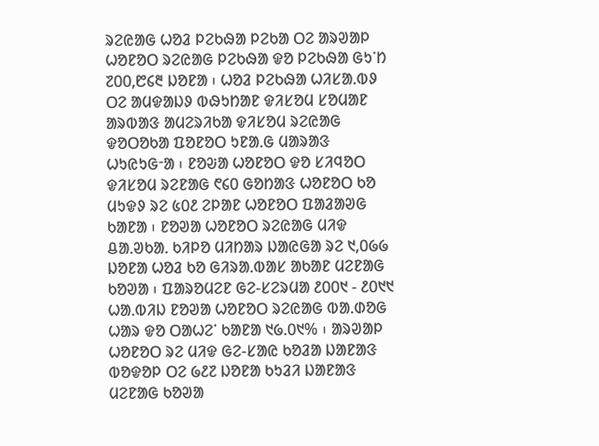ᱨᱮᱭᱟᱜ ᱦᱚᱲ ᱞᱮᱠᱷᱟ ᱞᱮᱠᱟ ᱛᱮ ᱟᱨᱣᱟᱞ ᱦᱚᱱᱚᱛ ᱨᱮᱭᱟᱜ ᱞᱮᱠᱷᱟ ᱫᱚ ᱞᱮᱠᱷᱟ ᱜᱩᱸᱴ ᱗᱐᱐,᱘᱔᱓ ᱡᱚᱱᱟ ᱾ ᱦᱚᱲ ᱞᱮᱠᱷᱟ ᱦᱤᱥᱟ.ᱵᱽ ᱛᱮ ᱟᱢᱫᱟᱡᱽ ᱵᱷᱩᱴᱟᱱ ᱫᱤᱥᱚᱢ ᱥᱚᱢᱟᱱ ᱟᱨᱵᱟᱝ ᱟᱢᱮᱨᱤᱠᱟ ᱫᱤᱥᱚᱢ ᱨᱮᱭᱟᱜ ᱫᱚᱛᱚᱠᱟ ᱯᱚᱱᱚᱛ ᱩᱱᱟ.ᱜ ᱢᱟᱨᱟᱝ ᱦᱩᱭᱩᱜᱼᱟ ᱾ ᱱᱚᱶᱟ ᱦᱚᱱᱚᱛ ᱫᱚ ᱥᱤᱧᱚᱛ ᱫᱤᱥᱚᱢ ᱨᱮᱱᱟᱜ ᱖᱔᱐ ᱜᱚᱴᱟᱝ ᱦᱚᱱᱚᱛ ᱠᱚ ᱢᱩᱫᱽ ᱨᱮ ᱕᱐᱒ ᱮᱞᱟᱱ ᱦᱚᱱᱚᱛ ᱯᱟᱲᱟᱣᱜ ᱠᱟᱱᱟ ᱾ ᱱᱚᱣᱟ ᱦᱚᱱᱚᱛ ᱨᱮᱭᱟᱜ ᱢᱤᱫ ᱪᱟ.ᱣᱠᱟ. ᱠᱤᱞᱚ ᱢᱤᱴᱟᱨ ᱡᱟᱭᱜᱟ ᱨᱮ ᱑,᱐᱙᱙ ᱡᱚᱱᱟ ᱦᱚᱲ ᱠᱚ ᱜᱤᱨᱟ.ᱵᱟᱥ ᱟᱠᱟᱱ ᱢᱮᱱᱟᱜ ᱠᱚᱣᱟ ᱾ ᱯᱟᱨᱚᱢᱮᱱ ᱜᱮ-ᱥᱮᱨᱢᱟ ᱒᱐᱐᱑ - ᱒᱐᱑᱑ ᱦᱟ.ᱵᱤᱡ ᱱᱚᱣᱟ ᱦᱚᱱᱚᱛ ᱨᱮᱭᱟᱜ ᱵᱟ.ᱰᱚᱜ ᱦᱟᱨ ᱫᱚ ᱛᱟᱦᱮᱸ ᱠᱟᱱᱟ ᱑᱙.᱐᱑% ᱾ ᱟᱨᱣᱟᱞ ᱦᱚᱱᱚᱛ ᱨᱮ ᱢᱤᱫ ᱜᱮ-ᱥᱟᱭ ᱠᱚᱲᱟ ᱡᱟᱱᱟᱝ ᱵᱚᱫᱚᱞ ᱛᱮ ᱙᱒᱗ ᱡᱚᱱᱟ ᱠᱩᱲᱤ ᱡᱟᱱᱟᱝ ᱢᱮᱱᱟᱜ ᱠᱚᱣᱟ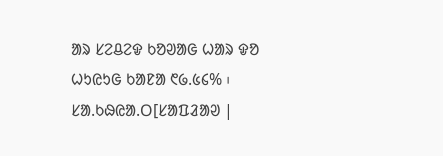ᱟᱨ ᱥᱮᱪᱮᱫ ᱠᱚᱣᱟᱜ ᱦᱟᱨ ᱫᱚ ᱦᱩᱭᱩᱜ ᱠᱟᱱᱟ ᱖᱙.᱕᱔% ᱾
ᱥᱟ.ᱠᱷᱭᱟ.ᱛ[ᱥᱟᱯᱲᱟᱣ |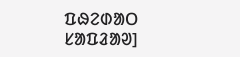ᱯᱷᱮᱰᱟᱛ ᱥᱟᱯᱲᱟᱣ]